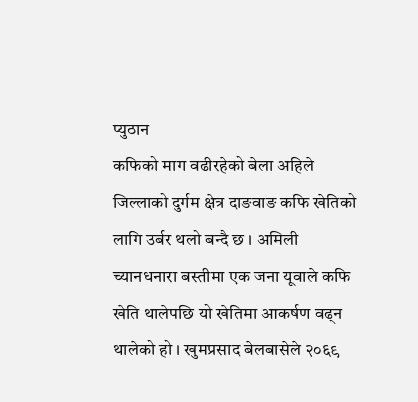प्युठान
कफिको माग वढीरहेको बेला अहिले जिल्लाको दुर्गम क्षेत्र दाङवाङ कफि खेतिको लागि उर्बर थलो बन्दै छ । अमिली च्यानधनारा बस्तीमा एक जना यूवाले कफि खेति थालेपछि यो खेतिमा आकर्षण वढ्न थालेको हो । खुमप्रसाद बेलबासेले २०६९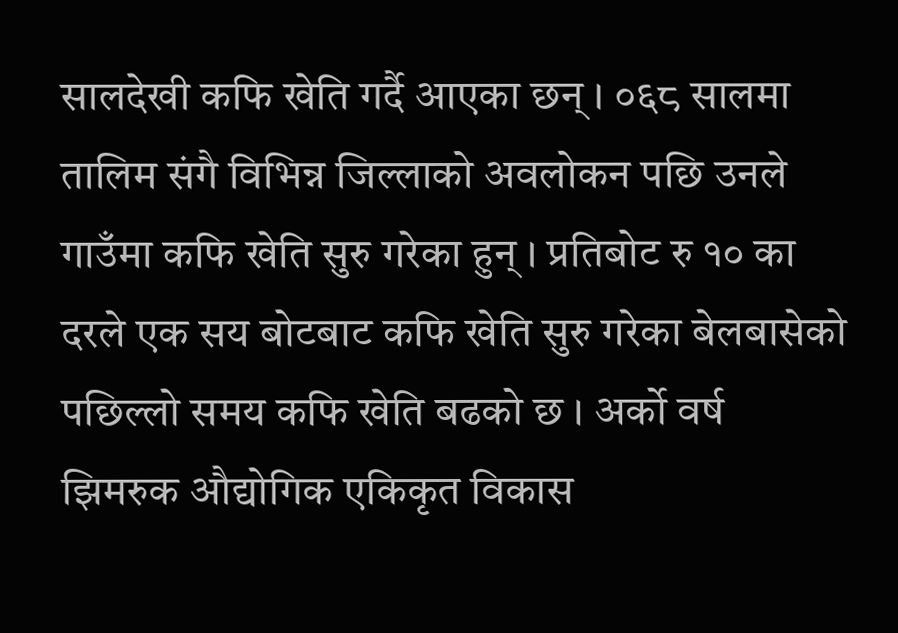सालदेखी कफि खेति गर्दै आएका छन् । ०६८ सालमा तालिम संगै विभिन्न जिल्लाको अवलोकन पछि उनले गाउँमा कफि खेति सुरु गरेका हुन् । प्रतिबोट रु १० का दरले एक सय बोटबाट कफि खेति सुरु गरेका बेलबासेको पछिल्लो समय कफि खेति बढको छ । अर्को वर्ष झिमरुक औद्योगिक एकिकृत विकास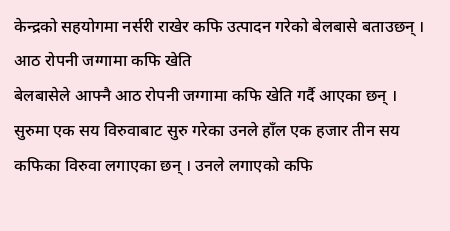केन्द्रको सहयोगमा नर्सरी राखेर कफि उत्पादन गरेको बेलबासे बताउछन् ।
आठ रोपनी जग्गामा कफि खेति
बेलबासेले आफ्नै आठ रोपनी जग्गामा कफि खेति गर्दै आएका छन् । सुरुमा एक सय विरुवाबाट सुरु गरेका उनले हाँल एक हजार तीन सय कफिका विरुवा लगाएका छन् । उनले लगाएको कफि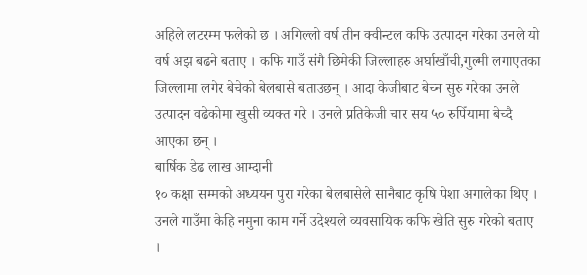अहिले लटरम्म फलेको छ । अगिल्लो वर्ष तीन क्वीन्टल कफि उत्पादन गरेका उनले यो वर्ष अझ बढने बताए । कफि गाउँ संगै छिमेकी जिल्लाहरु अर्घाखाँची,गुल्मी लगाएतका जिल्लामा लगेर बेचेको बेलबासे बताउछन् । आदा केजीबाट बेच्न सुरु गरेका उनले उत्पादन वढेकोमा खुसी व्यक्त गरे । उनले प्रतिकेजी चार सय ५० रुपिँयामा बेच्दै आएका छन् ।
बार्षिक डेढ लाख आम्दानी
१० कक्षा सम्मको अध्ययन पुरा गरेका बेलबासेले सानैबाट कृषि पेशा अगालेका थिए । उनले गाउँमा केहि नमुना काम गर्ने उदेश्यले व्यवसायिक कफि खेति सुरु गरेको बताए ।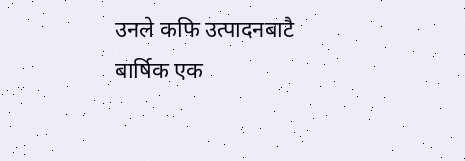उनले कफि उत्पादनबाटै बार्षिक एक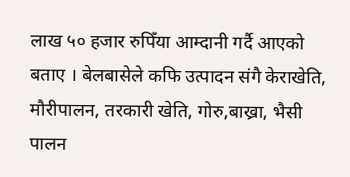लाख ५० हजार रुपिँया आम्दानी गर्दै आएको बताए । बेलबासेले कफि उत्पादन संगै केराखेति, मौरीपालन, तरकारी खेति, गोरु,बाख्रा, भैसी पालन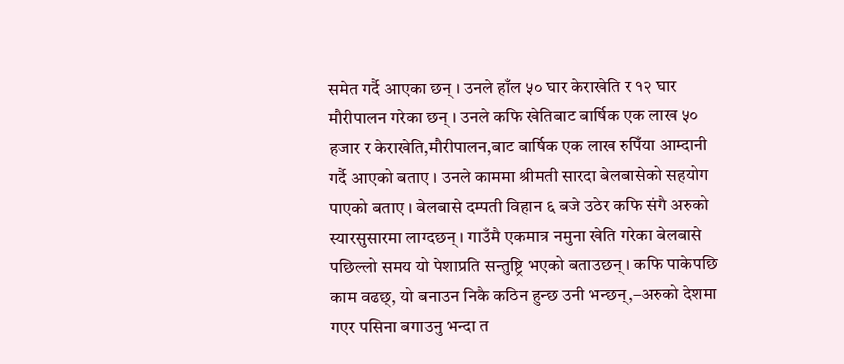समेत गर्दै आएका छन् । उनले हाँल ५० घार केराखेति र १२ घार मौरीपालन गरेका छन् । उनले कफि खेतिबाट बार्षिक एक लाख ५० हजार र केराखेति,मौरीपालन,बाट बार्षिक एक लाख रुपिँया आम्दानी गर्दै आएको बताए । उनले काममा श्रीमती सारदा बेलबासेको सहयोग पाएको बताए । बेलबासे दम्पती विहान ६ बजे उठेर कफि संगै अरुको स्यारसुसारमा लाग्दछन् । गाउँमै एकमात्र नमुना खेति गरेका बेलबासे पछिल्लो समय यो पेशाप्रति सन्तुष्ट्रि भएको बताउछन् । कफि पाकेपछि काम वढछ्, यो बनाउन निकै कठिन हुन्छ उनी भन्छन्,–अरुको देशमा गएर पसिना बगाउनु भन्दा त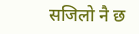सजिलो नै छ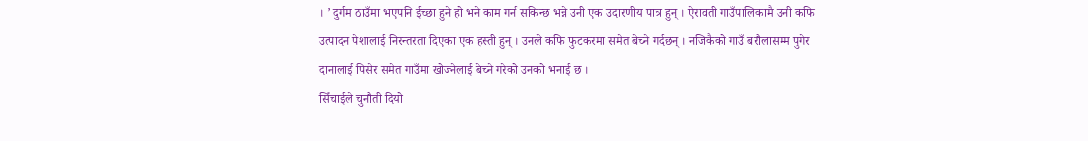। ’ दुर्गम ठाउँमा भएपनि ईच्छा हुने हो भने काम गर्न सकिन्छ भन्ने उनी एक उदारणीय पात्र हुन् । ऐरावती गाउँपालिकामै उनी कफि उत्पादन पेशालाई निरन्तरता दिएका एक हस्ती हुन् । उनले कफि फुटकरमा समेत बेच्ने गर्दछन् । नजिकैको गाउँ बरौलासम्म पुगेर दानालाई पिसेर समेत गाउँमा खोज्नेलाई बेच्ने गरेको उनको भनाई छ ।
सिँचाईले चुनौती दियो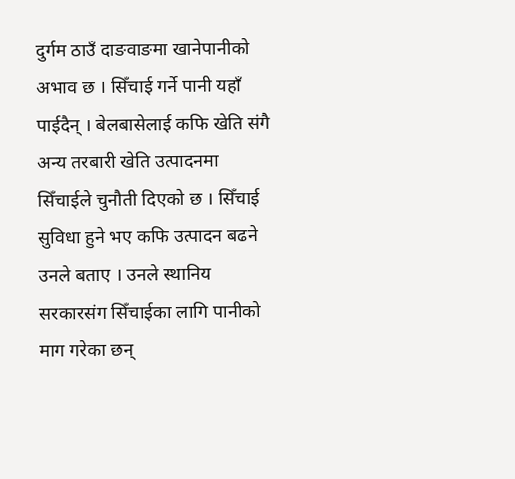दुर्गम ठाउँ दाङवाङमा खानेपानीको अभाव छ । सिँचाई गर्ने पानी यहाँ पाईदैन् । बेलबासेलाई कफि खेति संगै अन्य तरबारी खेति उत्पादनमा सिँचाईले चुनौती दिएको छ । सिँचाई सुविधा हुने भए कफि उत्पादन बढने उनले बताए । उनले स्थानिय सरकारसंग सिँचाईका लागि पानीको माग गरेका छन्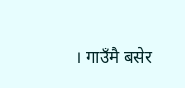। गाउँमै बसेर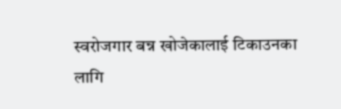स्वरोजगार बन्न खोजेकालाई टिकाउनका लागि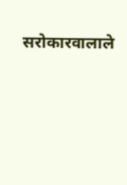सरोकारवालाले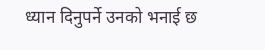ध्यान दिनुपर्ने उनको भनाई छ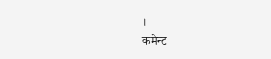।
कमेन्ट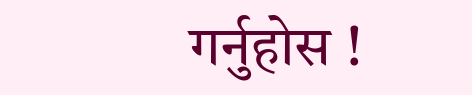गर्नुहोस !